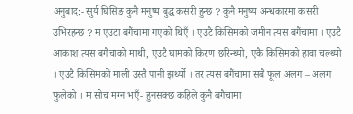अनुबाद:- सुर्य घिसिङ कुनै मनुष्य बुद्ध कसरी हुन्छ ? कुनै मनुष्य अन्धकारमा कसरी उभिरहन्छ ? म एउटा बगैंचामा गएको थिएँ । एउटै किसिमको जमीन त्यस बगैंचामा । एउटै आकाश त्यस बगैचाको माथी, एउटै घामको किरण छरिन्थ्यो, एकै किसिमको हावा चल्थ्यो । एउटै किसिमको माली उस्तै पानी झर्थ्यो । तर त्यस बगैंचामा सबै फूल अलग – अलग फुलेको । म सोच मग्न भएँ- हुनसक्छ कहिले कुनै बगैचामा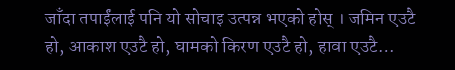जाँदा तपाईंलाई पनि यो सोचाइ उत्पन्न भएको होस् । जमिन एउटै हो, आकाश एउटै हो, घामको किरण एउटै हो, हावा एउटै…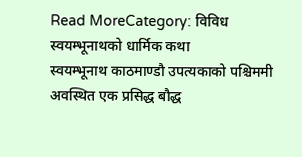Read MoreCategory: विविध
स्वयम्भूनाथको धार्मिक कथा
स्वयम्भूनाथ काठमाण्डौ उपत्यकाको पश्चिममी अवस्थित एक प्रसिद्ध बौद्ध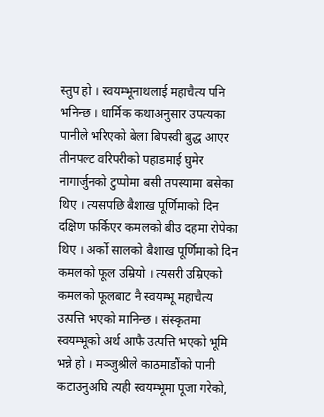स्तुप हो । स्वयम्भूनाथलाई महाचैत्य पनि भनिन्छ । धार्मिक कथाअनुसार उपत्यका पानीले भरिएको बेला बिपस्वी बुद्ध आएर तीनपल्ट वरिपरीको पहाडमाई घुमेर नागार्जुनको टुप्पोमा बसी तपस्यामा बसेका थिए । त्यसपछि बैशाख पूर्णिमाको दिन दक्षिण फर्किएर कमलको बीउ दहमा रोपेका थिए । अर्को सालको बैशाख पूर्णिमाको दिन कमलको फूल उम्रियो । त्यसरी उम्रिएको कमलको फूलबाट नै स्वयम्भू महाचैत्य उत्पत्ति भएको मानिन्छ । संस्कृतमा स्वयम्भूको अर्थ आफै उत्पत्ति भएको भूमि भन्ने हो । मञ्जुश्रीले काठमाडौंको पानी कटाउनुअघि त्यही स्वयम्भूमा पूजा गरेको,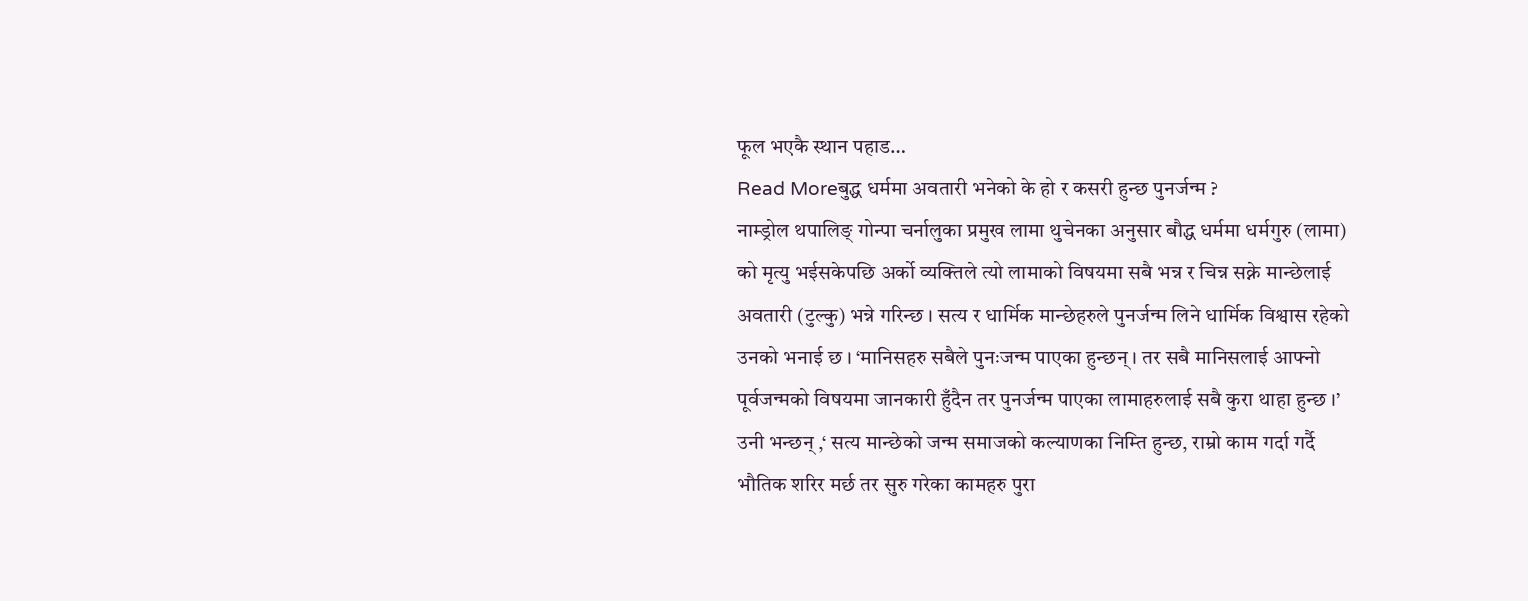फूल भएकै स्थान पहाड…
Read Moreबुद्ध धर्ममा अवतारी भनेको के हो र कसरी हुन्छ पुनर्जन्म ?
नाम्ड्रोल थपालिङ् गोन्पा चर्नालुका प्रमुख लामा थुचेनका अनुसार बौद्ध धर्ममा धर्मगुरु (लामा) को मृत्यु भईसकेपछि अर्को व्यक्तिले त्यो लामाको विषयमा सबै भन्न र चिन्न सक्ने मान्छेलाई अवतारी (टुल्कु) भन्ने गरिन्छ । सत्य र धार्मिक मान्छेहरुले पुनर्जन्म लिने धार्मिक विश्वास रहेको उनको भनाई छ । ‘मानिसहरु सबैले पुनःजन्म पाएका हुन्छन् । तर सबै मानिसलाई आफ्नो पूर्वजन्मको विषयमा जानकारी हुँदैन तर पुनर्जन्म पाएका लामाहरुलाई सबै कुरा थाहा हुन्छ ।’ उनी भन्छन् ,‘ सत्य मान्छेको जन्म समाजको कल्याणका निम्ति हुन्छ, राम्रो काम गर्दा गर्दै भौतिक शरिर मर्छ तर सुरु गरेका कामहरु पुरा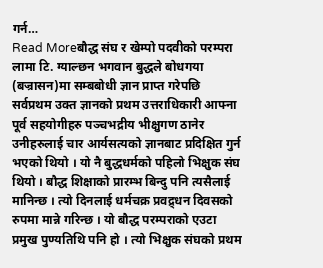गर्न…
Read Moreबौद्ध संघ र खेम्पो पदवीको परम्परा
लामा टि. ग्याल्छन भगवान बुद्धले बोधगया (बज्रासन)मा सम्बबोधी ज्ञान प्राप्त गरेपछि सर्वप्रथम उक्त ज्ञानको प्रथम उत्तराधिकारी आफ्ना पूर्व सहयोगीहरु पञ्चभद्रीय भीक्षुगण ठानेर उनीहरुलाई चार आर्यसत्यको ज्ञानबाट प्रदिक्षित गुर्न भएको थियो । यो नै बुद्धधर्मको पहिलो भिक्षुक संघ थियो । बौद्ध शिक्षाको प्रारम्भ बिन्दु पनि त्यसैलाई मानिन्छ । त्यो दिनलाई धर्मचक्र प्रवद्र्धन दिवसको रुपमा मान्ने गरिन्छ । यो बौद्ध परम्पराको एउटा प्रमुख पुण्यतिथि पनि हो । त्यो भिक्षुक संघको प्रथम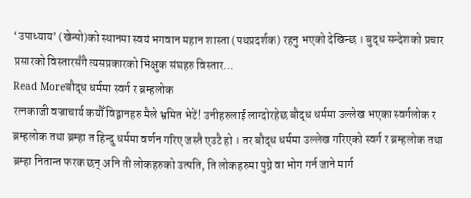‘उपाध्याय’ (खेन्पो)को स्थानमा स्वयं भगवान महान शास्ता (पथप्रदर्शक) रहनु भएको देखिन्छ । बुद्ध सन्देशको प्रचार प्रसारको विस्तारसँगै त्यसप्रकारको भिक्षुक संघहरु विस्तार…
Read Moreबौद्ध धर्ममा स्वर्ग र ब्रम्हलोक
रत्नकाजी वज्राचार्य कयौँ विद्वानहरु मैले भ्रमित भेटें! उनीहरुलाई लाग्दोरहेछ बौद्ध धर्ममा उल्लेख भएका स्वर्गलोक र ब्रम्हलोक तथा ब्रम्हा त हिन्दु धर्ममा वर्णन गरिए जस्तै एउटै हो । तर बौद्ध धर्ममा उल्लेख गरिएको स्वर्ग र ब्रम्हलोक तथा ब्रम्हा नितान्त फरक छन् अनि ती लोकहरुको उत्पति, ति लोकहरुमा पुग्ने वा भोग गर्न जाने मार्ग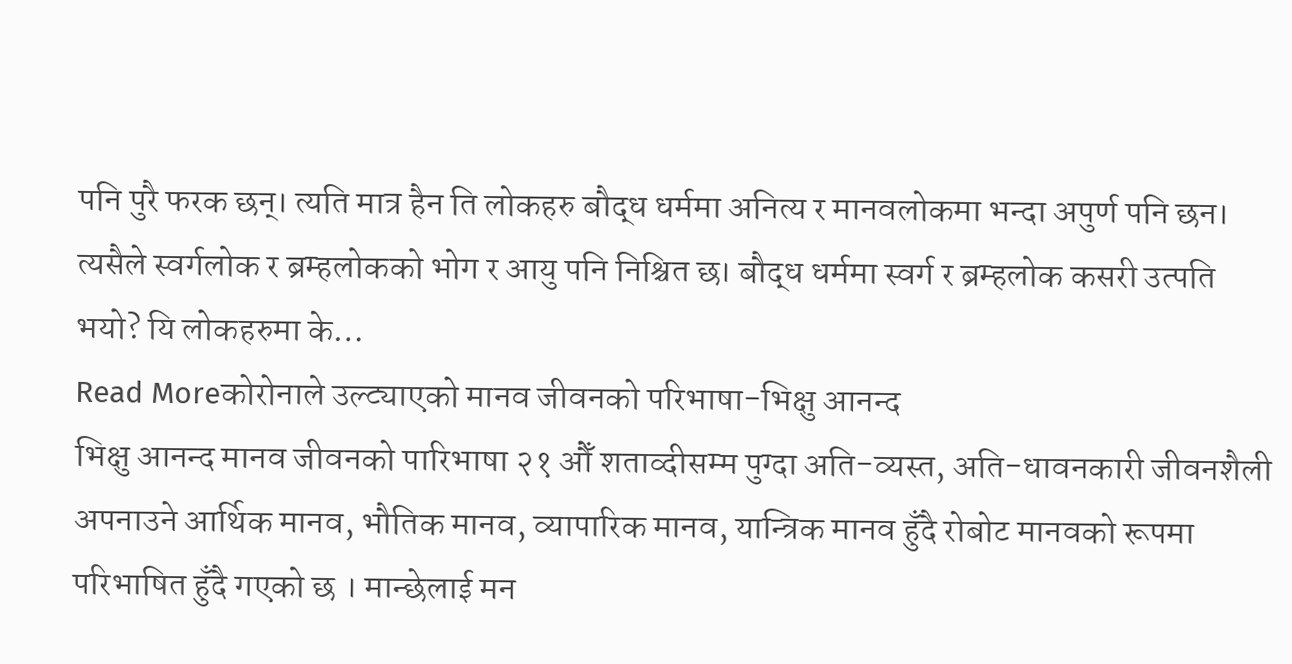पनि पुरै फरक छन्। त्यति मात्र हैन ति लोकहरु बौद्ध धर्ममा अनित्य र मानवलोकमा भन्दा अपुर्ण पनि छन। त्यसैले स्वर्गलोक र ब्रम्हलोकको भोग र आयु पनि निश्चित छ। बौद्ध धर्ममा स्वर्ग र ब्रम्हलोक कसरी उत्पति भयो? यि लोकहरुमा के…
Read Moreकोरोनाले उल्ट्याएको मानव जीवनको परिभाषा-भिक्षु आनन्द
भिक्षु आनन्द मानव जीवनको पारिभाषा २१ औँ शताव्दीसम्म पुग्दा अति-व्यस्त, अति-धावनकारी जीवनशैली अपनाउने आर्थिक मानव, भौतिक मानव, व्यापारिक मानव, यान्त्रिक मानव हुँदै रोबोट मानवको रूपमा परिभाषित हुँदै गएको छ । मान्छेलाई मन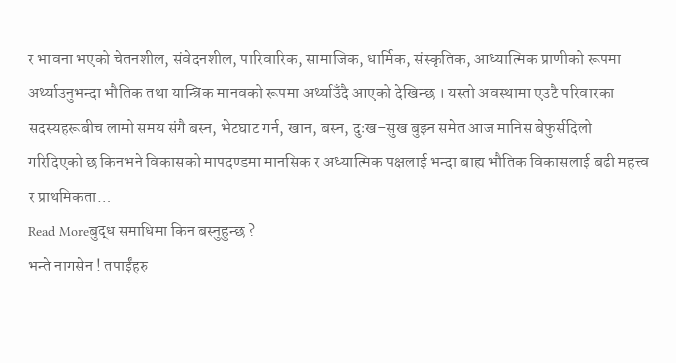र भावना भएको चेतनशील, संवेदनशील, पारिवारिक, सामाजिक, धार्मिक, संस्कृतिक, आध्यात्मिक प्राणीको रूपमा अर्थ्याउनुभन्दा भौतिक तथा यान्त्रिक मानवको रूपमा अर्थ्याउँदै आएको देखिन्छ । यस्तो अवस्थामा एउटै परिवारका सदस्यहरूबीच लामो समय संगै बस्न, भेटघाट गर्न, खान, बस्न, दुःख–सुख बुझ्न समेत आज मानिस बेफुर्सदिलो गरिदिएको छ किनभने विकासको मापदण्डमा मानसिक र अध्यात्मिक पक्षलाई भन्दा बाह्य भौतिक विकासलाई बढी महत्त्व र प्राथमिकता…
Read Moreबुद्ध समाधिमा किन बस्नुहुन्छ ?
भन्ते नागसेन ! तपाईंहरु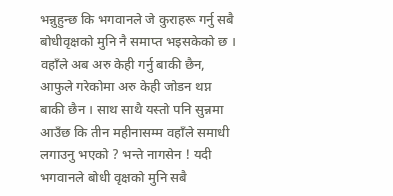भन्नुहुन्छ कि भगवानले जे कुराहरू गर्नु सबै बोधीवृक्षको मुनि नै समाप्त भइसकेको छ । वहाँले अब अरु केही गर्नु बाकी छैन, आफुले गरेकोमा अरु केही जोडन थप्न बाकी छैन । साथ साथै यस्तो पनि सुन्नमा आउँछ कि तीन महीनासम्म वहाँले समाधी लगाउनु भएको ? भन्ते नागसेन ! यदी भगवानले बोधी वृक्षको मुनि सबै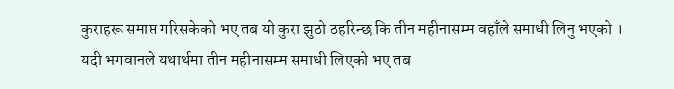कुराहरू समाप्त गरिसकेको भए तब यो कुरा झुठो ठहरिन्छ कि तीन महीनासम्म वहाँले समाधी लिनु भएको । यदी भगवानले यथार्थमा तीन महीनासम्म समाधी लिएको भए तब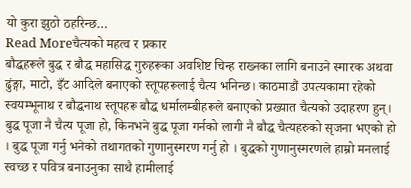यो कुरा झुठो ठहरिन्छ…
Read Moreचैत्यको महत्व र प्रकार
बौद्धहरूले बुद्ध र बौद्ध महासिद्ध गुरुहरूका अवशिष्ट चिन्ह राख्नका लागि बनाउने स्मारक अथवा ढुंङ्गा, माटो, इँट आदिले बनाएको स्तूपहरूलाई चैत्य भनिन्छ। काठमाडौं उपत्यकामा रहेको स्वयम्भूनाथ र बौद्धनाथ स्तूपहरू बौद्ध धर्मालम्बीहरूले बनाएको प्रख्यात चैत्यको उदाहरण हुन्। बुद्ध पूजा नै चैत्य पूजा हो, किनभने बुद्ध पूजा गर्नको लागी नै बौद्ध चैत्यहरुको सृजना भएको हो । बुद्ध पूजा गर्नु भनेको तथागतको गुणानुस्मरण गर्नु हो । बुद्धको गुणानुस्मरणले हाम्रो मनलाई स्वच्छ र पवित्र बनाउनुका साथै हामीलाई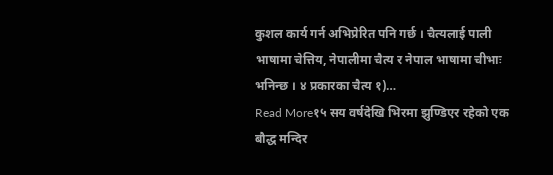कुशल कार्य गर्न अभिप्रेरित पनि गर्छ । चैत्यलाई पाली भाषामा चेत्तिय, नेपालीमा चैत्य र नेपाल भाषामा चीभाः भनिन्छ । ४ प्रकारका चैत्य १)…
Read More१५ सय वर्षदेखि भिरमा झुण्डिएर रहेको एक बौद्ध मन्दिर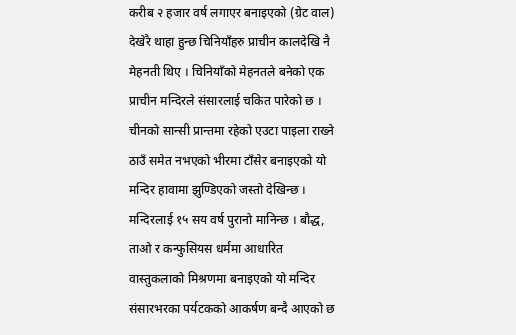करीब २ हजार वर्ष लगाएर बनाइएको (ग्रेट वाल) देखेरै थाहा हुन्छ चिनियाँहरु प्राचीन कालदेखि नै मेहनती थिए । चिनियाँको मेहनतले बनेको एक प्राचीन मन्दिरले संसारलाई चकित पारेको छ । चीनको सान्सी प्रान्तमा रहेको एउटा पाइला राख्ने ठाउँ समेत नभएको भीरमा टाँसेर बनाइएको यो मन्दिर हावामा झुण्डिएको जस्तो देखिन्छ । मन्दिरलाई १५ सय वर्ष पुरानो मानिन्छ । बौद्ध, ताओ र कन्फुसियस धर्ममा आधारित वास्तुकलाको मिश्रणमा बनाइएको यो मन्दिर संसारभरका पर्यटकको आकर्षण बन्दै आएको छ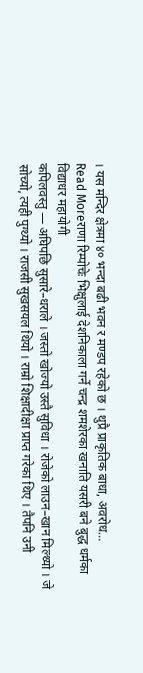। यस मन्दिर क्षेत्रमा ४० भन्दा बढी भवन र मण्डप रहेको छ । थुप्रै प्राकृतिक बाधा, अवरोध…
Read Moreराणा रिम्पोचेः भिक्षुलाई देशनिकाला गर्ने चन्द्र शमशेरका खनाति यसरी बने बुद्ध धर्मका विद्याधर महायोगी
कपिलवस्तु — अघिपछि सुसारे–धराले । जस्तो खोज्यो उस्तै सुविधा । रोजेको लाउन–खान मिल्थ्यो । जे सोच्यो, त्यही पुग्थ्यो । राजसी सुखसयल थियो । राम्रो शिक्षादीक्षा प्राप्त गरेका थिए । तैपनि उनी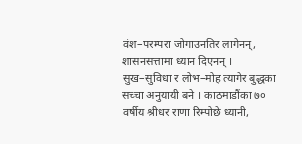वंश–परम्परा जोगाउनतिर लागेनन्, शासनसत्तामा ध्यान दिएनन् । सुख–सुविधा र लोभ–मोह त्यागेर बुद्धका सच्चा अनुयायी बने । काठमाडौंका ७० वर्षीय श्रीधर राणा रिम्पोछे ध्यानी,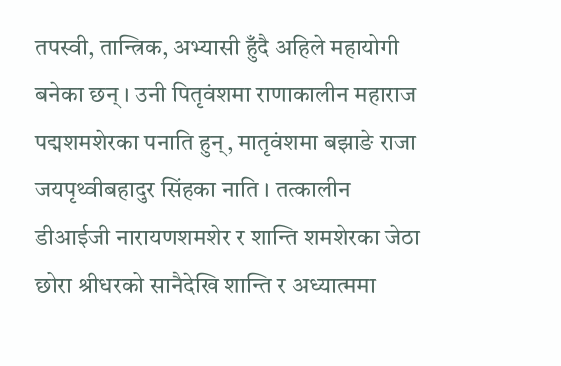तपस्वी, तान्त्रिक, अभ्यासी हुँदै अहिले महायोगी बनेका छन् । उनी पितृवंशमा राणाकालीन महाराज पद्मशमशेरका पनाति हुन्, मातृवंशमा बझाङे राजा जयपृथ्वीबहादुर सिंहका नाति । तत्कालीन डीआईजी नारायणशमशेर र शान्ति शमशेरका जेठा छोरा श्रीधरको सानैदेखि शान्ति र अध्यात्ममा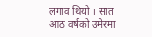लगाव थियो । सात आठ वर्षको उमेरमा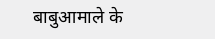बाबुआमाले के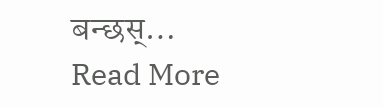बन्छस्…
Read More